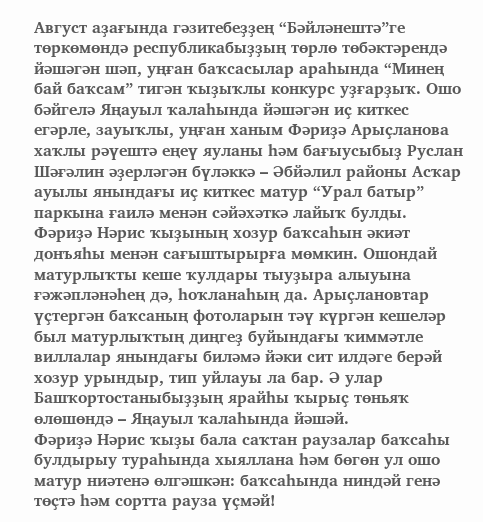Август аҙағында гәзитебеҙҙең “Бәйләнештә”ге төркөмөндә республикабыҙҙың төрлө төбәктәрендә йәшәгән шәп, уңған баҡсасылар араһында “Минең бай баҡсам” тигән ҡыҙыҡлы конкурс уҙғарҙыҡ. Ошо бәйгелә Яңауыл ҡалаһында йәшәгән иҫ киткес егәрле, зауыҡлы, уңған ханым Фәриҙә Арыҫланова хаҡлы рәүештә еңеү яуланы һәм бағыусыбыҙ Руслан Шәғәлин әҙерләгән бүләккә – Әбйәлил районы Асҡар ауылы янындағы иҫ киткес матур “Урал батыр” паркына ғаилә менән сәйәхәткә лайыҡ булды.
Фәриҙә Нәрис ҡыҙының хозур баҡсаһын әкиәт донъяһы менән сағыштырырға мөмкин. Ошондай матурлыҡты кеше ҡулдары тыуҙыра алыуына ғәжәпләнәһең дә, һоҡланаһың да. Арыҫлановтар үҫтергән баҡсаның фотоларын тәү күргән кешеләр был матурлыҡтың диңгеҙ буйындағы ҡиммәтле виллалар янындағы биләмә йәки сит илдәге берәй хозур урындыр, тип уйлауы ла бар. Ә улар Башҡортостаныбыҙҙың ярайһы ҡырыҫ төньяҡ өлөшөндә – Яңауыл ҡалаһында йәшәй.
Фәриҙә Нәрис ҡыҙы бала саҡтан раузалар баҡсаһы булдырыу тураһында хыяллана һәм бөгөн ул ошо матур ниәтенә өлгәшкән: баҡсаһында ниндәй генә төҫтә һәм сортта рауза үҫмәй!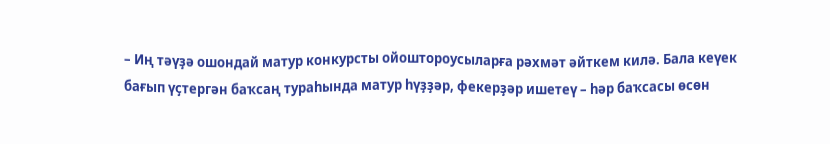– Иң тәүҙә ошондай матур конкурсты ойоштороусыларға рәхмәт әйткем килә. Бала кеүек бағып үҫтергән баҡсаң тураһында матур һүҙҙәр, фекерҙәр ишетеү – һәр баҡсасы өсөн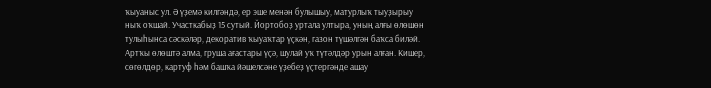ҡыуаныс ул. Ә үҙемә килгәндә, ер эше менән булышыу, матурлыҡ тыуҙырыу ныҡ оҡшай. Участкабыҙ 15 сутый. Йортобоҙ уртала ултыра, уның алғы өлөшөн тулыһынса сәскәләр, декоратив ҡыуаҡтар үҫкән, газон түшәлгән баҡса биләй. Артҡы өлөштә алма, груша ағастары үҫә, шулай уҡ түтәлдәр урын алған. Кишер, сөгөлдөр, картуф һәм башҡа йәшелсәне үҙебеҙ үҫтергәнде ашау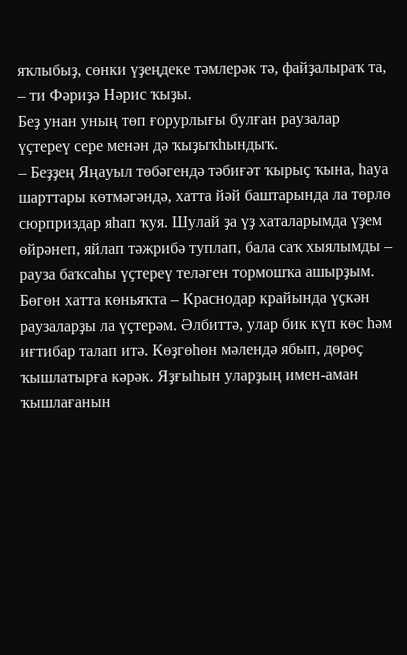яҡлыбыҙ, сөнки үҙеңдеке тәмлерәк тә, файҙалыраҡ та, – ти Фәриҙә Нәрис ҡыҙы.
Беҙ унан уның төп ғорурлығы булған раузалар үҫтереү сере менән дә ҡыҙыҡһындыҡ.
– Беҙҙең Яңауыл төбәгендә тәбиғәт ҡырыҫ ҡына, һауа шарттары көтмәгәндә, хатта йәй баштарында ла төрлө сюрприздар яһап ҡуя. Шулай ҙа үҙ хаталарымда үҙем өйрәнеп, яйлап тәжрибә туплап, бала саҡ хыялымды – рауза баҡсаһы үҫтереү теләген тормошҡа ашырҙым. Бөгөн хатта көньяҡта – Краснодар крайында үҫкән раузаларҙы ла үҫтерәм. Әлбиттә, улар бик күп көс һәм иғтибар талап итә. Көҙгөһөн мәлендә ябып, дөрөҫ ҡышлатырға кәрәк. Яҙғыһын уларҙың имен-аман ҡышлағанын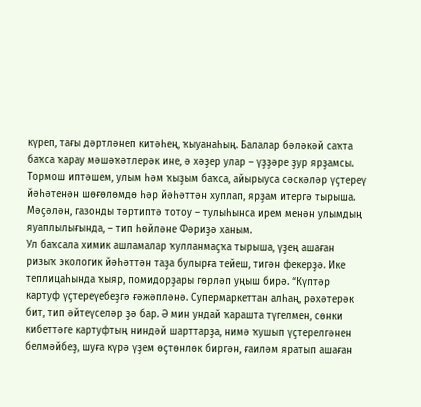күреп, тағы дәртләнеп китәһең, ҡыуанаһың. Балалар бәләкәй саҡта баҡса ҡарау мәшәҡәтлерәк ине, ә хәҙер улар – үҙҙәре ҙур ярҙамсы. Тормош иптәшем, улым һәм ҡыҙым баҡса, айырыуса сәскәләр үҫтереү йәһәтенән шөғөлөмдө һәр йәһәттән хуплап, ярҙам итергә тырыша. Мәҫәлән, газонды тәртиптә тотоу – тулыһынса ирем менән улымдың яуаплылығында, – тип һөйләне Фәриҙә ханым.
Ул баҡсала химик ашламалар ҡулланмаҫҡа тырыша, үҙең ашаған ризыҡ экологик йәһәттән таҙа булырға тейеш, тигән фекерҙә. Ике теплицаһында ҡыяр, помидорҙары гөрләп уңыш бирә. “Күптәр картуф үҫтереүебеҙгә ғәжәпләнә. Супермаркеттан алһаң, рәхәтерәк бит, тип әйтеүселәр ҙә бар. Ә мин ундай ҡарашта түгелмен, сөнки кибеттәге картуфтың ниндәй шарттарҙа, нимә ҡушып үҫтерелгәнен белмәйбеҙ, шуға күрә үҙем өҫтөнлөк биргән, ғаиләм яратып ашаған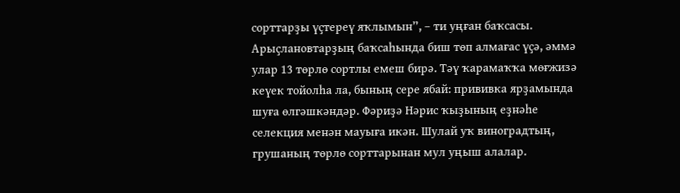сорттарҙы үҫтереү яҡлымын”, – ти уңған баҡсасы.
Арыҫлановтарҙың баҡсаһында биш төп алмағас үҫә, әммә улар 13 төрлө сортлы емеш бирә. Тәү ҡарамаҡҡа мөғжизә кеүек тойолһа ла, бының сере ябай: прививка ярҙамында шуға өлгәшкәндәр. Фәриҙә Нәрис ҡыҙының еҙнәһе селекция менән мауыға икән. Шулай уҡ виноградтың, грушаның төрлө сорттарынан мул уңыш алалар.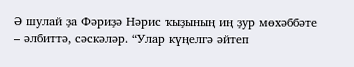Ә шулай ҙа Фәриҙә Нәрис ҡыҙының иң ҙур мөхәббәте – әлбиттә, сәскәләр. “Улар күңелгә әйтеп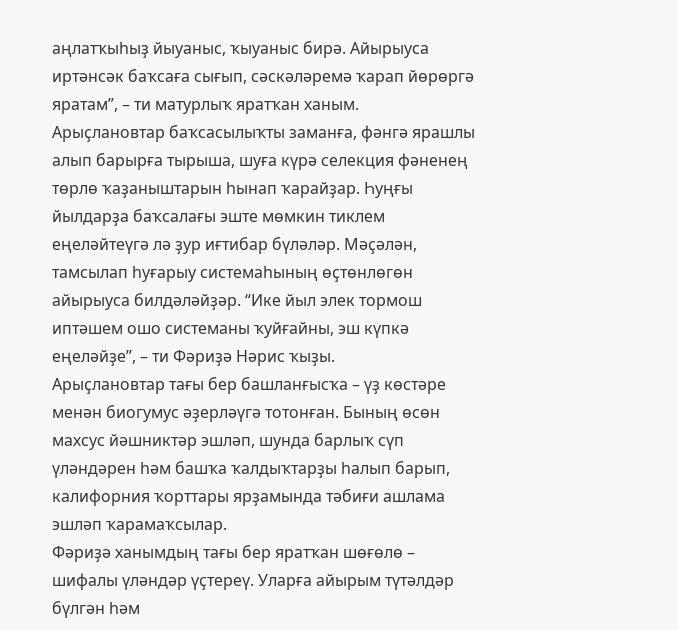аңлатҡыһыҙ йыуаныс, ҡыуаныс бирә. Айырыуса иртәнсәк баҡсаға сығып, сәскәләремә ҡарап йөрөргә яратам”, – ти матурлыҡ яратҡан ханым.
Арыҫлановтар баҡсасылыҡты заманға, фәнгә ярашлы алып барырға тырыша, шуға күрә селекция фәненең төрлө ҡаҙаныштарын һынап ҡарайҙар. Һуңғы йылдарҙа баҡсалағы эште мөмкин тиклем еңеләйтеүгә лә ҙур иғтибар бүләләр. Мәҫәлән, тамсылап һуғарыу системаһының өҫтөнлөгөн айырыуса билдәләйҙәр. “Ике йыл элек тормош иптәшем ошо системаны ҡуйғайны, эш күпкә еңеләйҙе”, – ти Фәриҙә Нәрис ҡыҙы.
Арыҫлановтар тағы бер башланғысҡа – үҙ көстәре менән биогумус әҙерләүгә тотонған. Бының өсөн махсус йәшниктәр эшләп, шунда барлыҡ сүп үләндәрен һәм башҡа ҡалдыҡтарҙы һалып барып, калифорния ҡорттары ярҙамында тәбиғи ашлама эшләп ҡарамаҡсылар.
Фәриҙә ханымдың тағы бер яратҡан шөғөлө – шифалы үләндәр үҫтереү. Уларға айырым түтәлдәр бүлгән һәм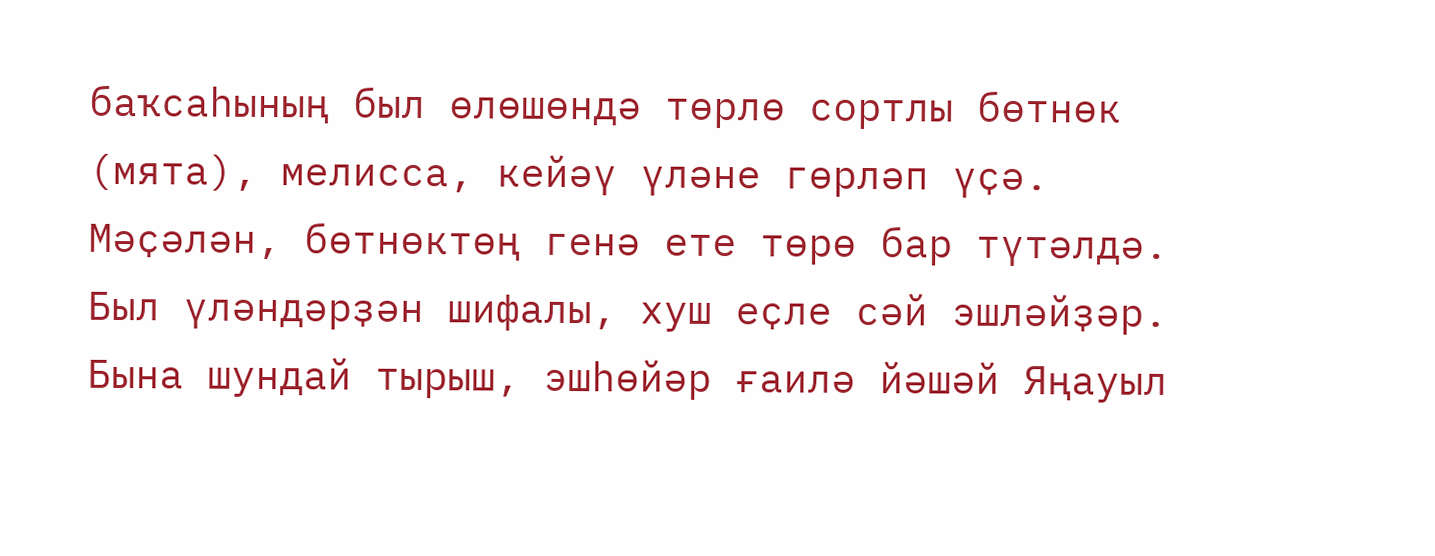баҡсаһының был өлөшөндә төрлө сортлы бөтнөк (мята), мелисса, кейәү үләне гөрләп үҫә. Мәҫәлән, бөтнөктөң генә ете төрө бар түтәлдә. Был үләндәрҙән шифалы, хуш еҫле сәй эшләйҙәр.
Бына шундай тырыш, эшһөйәр ғаилә йәшәй Яңауыл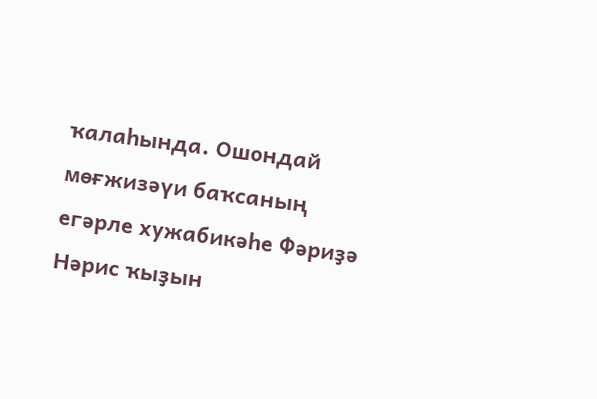ҡалаһында. Ошондай мөғжизәүи баҡсаның егәрле хужабикәһе Фәриҙә Нәрис ҡыҙын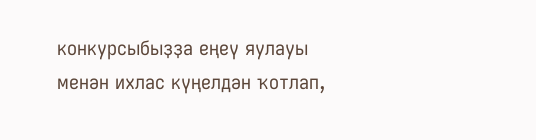конкурсыбыҙҙа еңеү яулауы менән ихлас күңелдән ҡотлап,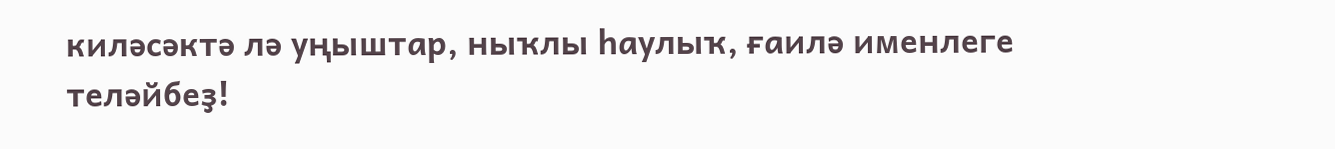киләсәктә лә уңыштар, ныҡлы һаулыҡ, ғаилә именлеге теләйбеҙ!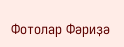Фотолар Фәриҙә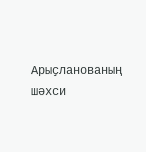Арыҫланованың шәхси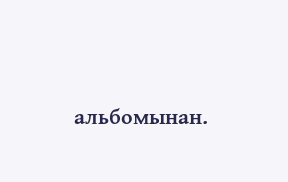альбомынан.